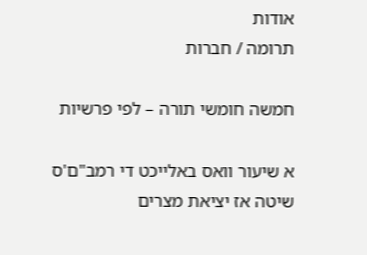אודות
תרומה / חברות

חמשה חומשי תורה – לפי פרשיות

א שיעור וואס באלייכט די רמב"ם'ס שיטה אז יציאת מצרים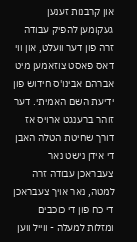און קרבנות זענען געקומען להפיק עבודה זרה פון דער וועלט, און ווי דאס פאסט צוזאמען מיט אברהם אבינו'ס חידוש פון ידיעת השם האמיתי. דער זוהר ברענגט ארויס אז דורך שחיטת הטלה האבן די אידן נישט נאר צעבראכן עבודה זרה למטה, נאר אויך צעבראכן די כח פון די כוכבים ומזלות למעלה - ווייל ווען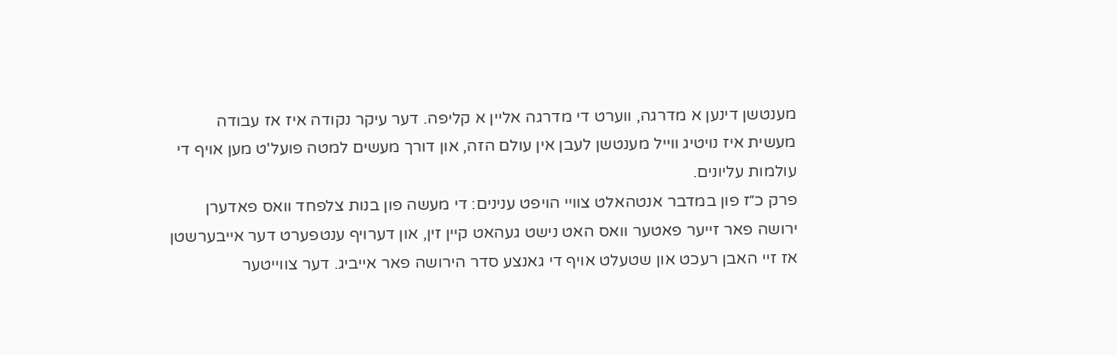מענטשן דינען א מדרגה, ווערט די מדרגה אליין א קליפה. דער עיקר נקודה איז אז עבודה מעשית איז נויטיג ווייל מענטשן לעבן אין עולם הזה, און דורך מעשים למטה פועל'ט מען אויף די עולמות עליונים.
פרק כ״ז פון במדבר אנטהאלט צוויי הויפט ענינים: די מעשה פון בנות צלפחד וואס פאדערן ירושה פאר זייער פאטער וואס האט נישט געהאט קיין זין, און דערויף ענטפערט דער אייבערשטן אז זיי האבן רעכט און שטעלט אויף די גאנצע סדר הירושה פאר אייביג. דער צווייטער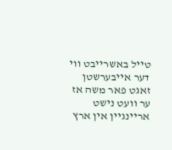טייל באשרייבט ווי דער אייבערשטן זאגט פאר משה אז ער וועט נישט אריינגיין אין ארץ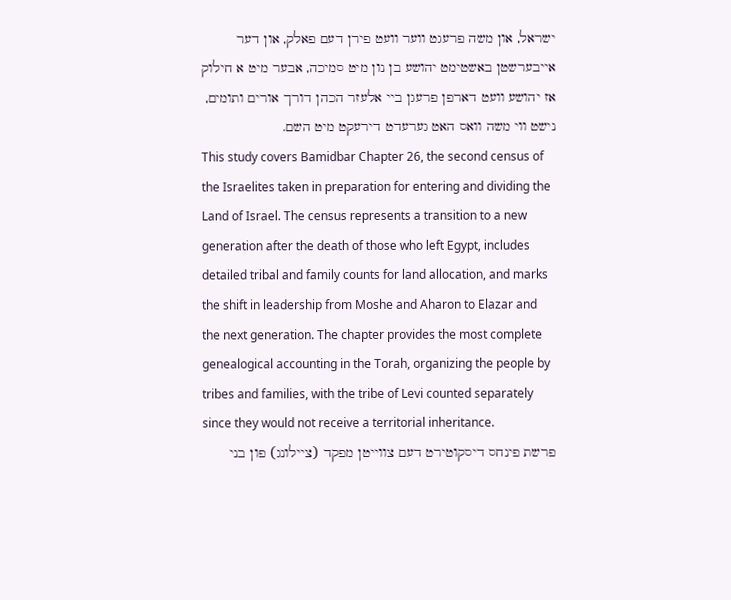ישראל, און משה פרעגט ווער וועט פירן דעם פאלק, און דער אייבערשטן באשטימט יהושע בן נון מיט סמיכה, אבער מיט א חילוק אז יהושע וועט דארפן פרעגן ביי אלעזר הכהן דורך אורים ותומים, נישט ווי משה וואס האט גערעדט דירעקט מיט השם.
This study covers Bamidbar Chapter 26, the second census of the Israelites taken in preparation for entering and dividing the Land of Israel. The census represents a transition to a new generation after the death of those who left Egypt, includes detailed tribal and family counts for land allocation, and marks the shift in leadership from Moshe and Aharon to Elazar and the next generation. The chapter provides the most complete genealogical accounting in the Torah, organizing the people by tribes and families, with the tribe of Levi counted separately since they would not receive a territorial inheritance.
פרשת פינחס דיסקוטירט דעם צווייטן מפקד (ציילונג) פון בני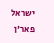ישראל פאר'ן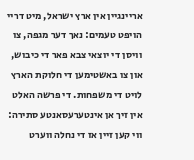אריינגיין אין ארץ ישראל, מיט דריי הויפט טעמים: נאך דער מגפה, צו וויסן די יוצאי צבא פאר די כיבוש, און צו באשטימען די חלוקת הארץ לויט די משפחות. די פרשה האלט אין זיך אן אינטערעסאנטע סתירה: ווי קען זיין אז די נחלה ווערט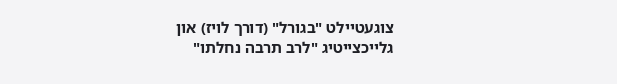צוגעטיילט "בגורל" (דורך לויז) און גלייכצייטיג "לרב תרבה נחלתו"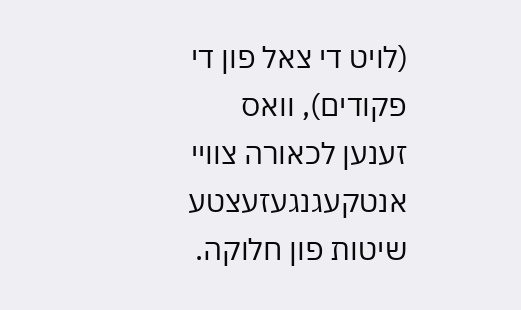(לויט די צאל פון די פקודים), וואס זענען לכאורה צוויי אנטקעגנגעזעצטע שיטות פון חלוקה.